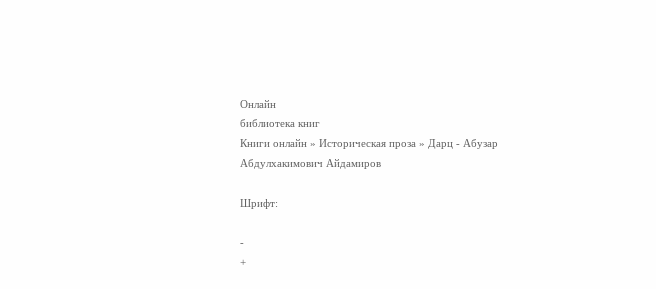Онлайн
библиотека книг
Книги онлайн » Историческая проза » Дарц - Абузар Абдулхакимович Айдамиров

Шрифт:

-
+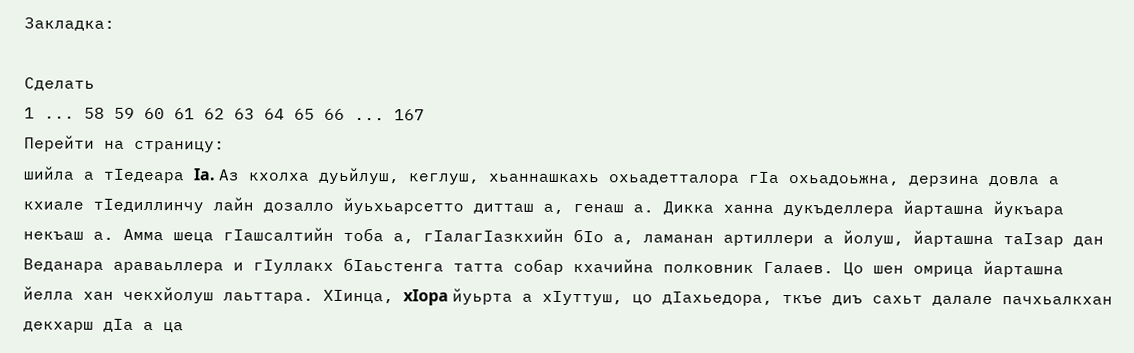Закладка:

Сделать
1 ... 58 59 60 61 62 63 64 65 66 ... 167
Перейти на страницу:
шийла а тIедеара Ia. Аз кхолха дуьйлуш, кеглуш, хьаннашкахь охьадетталора гIa охьадоьжна, дерзина довла а кхиале тIедиллинчу лайн дозалло йуьхьарсетто дитташ а, генаш а. Дикка ханна дукъделлера йарташна йукъара некъаш а. Амма шеца гIашсалтийн тоба а, гIалагIазкхийн бIо а, ламанан артиллери а йолуш, йарташна таIзар дан Веданара араваьллера и гIуллакх бIаьстенга татта собар кхачийна полковник Галаев. Цо шен омрица йарташна йелла хан чекхйолуш лаьттара. ХIинца, xIopa йуьрта а хIуттуш, цо дIахьедора, ткъе диъ сахьт далале пачхьалкхан декхарш дIа а ца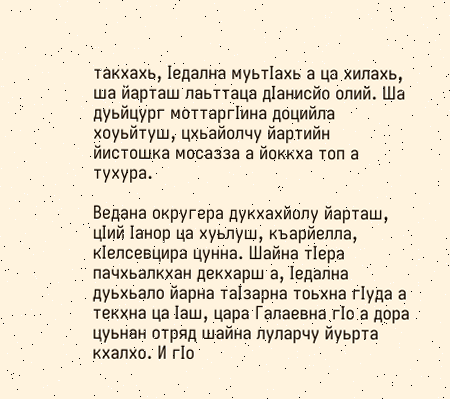такхахь, Iедална муьтIахь а ца хилахь, ша йарташ лаьттаца дIанисйо олий. Ша дуьйцург моттаргIина доцийла хоуьйтуш, цхьайолчу йартийн йистошка мосазза а йоккха топ а тухура.

Ведана округера дукхахйолу йарташ, цIий Iанор ца хуьлуш, къарйелла, кIелсевцира цунна. Шайна тIера пачхьалкхан декхарш а, Iедална дуьхьало йарна таIзарна тоьхна гIуда а текхна ца Iаш, цара Галаевна гIo а дора цуьнан отряд шайна луларчу йуьрта кхалхо. И гIo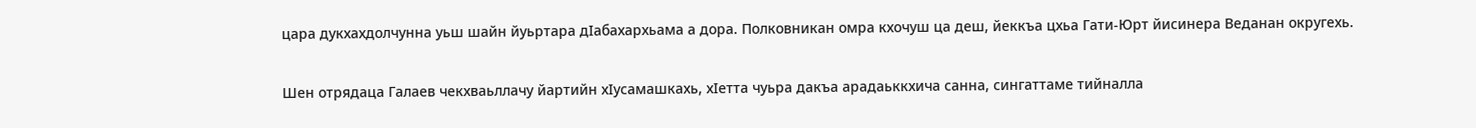цара дукхахдолчунна уьш шайн йуьртара дIабахархьама а дора. Полковникан омра кхочуш ца деш, йеккъа цхьа Гати-Юрт йисинера Веданан округехь.

Шен отрядаца Галаев чекхваьллачу йартийн хIусамашкахь, хIетта чуьра дакъа арадаьккхича санна, сингаттаме тийналла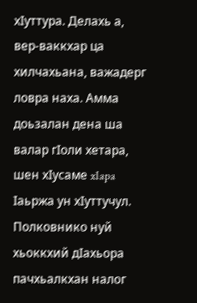хIуттура. Делахь а, вер-ваккхар ца хилчахьана, важадерг ловра наха. Амма доьзалан дена ша валар гIоли хетара, шен хIусаме xIapa Iаьржа ун хIуттучул. Полковнико нуй хьоккхий дIахьора пачхьалкхан налог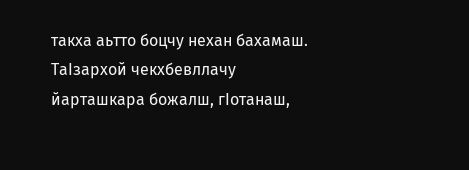такха аьтто боцчу нехан бахамаш. ТаIзархой чекхбевллачу йарташкара божалш, гIотанаш,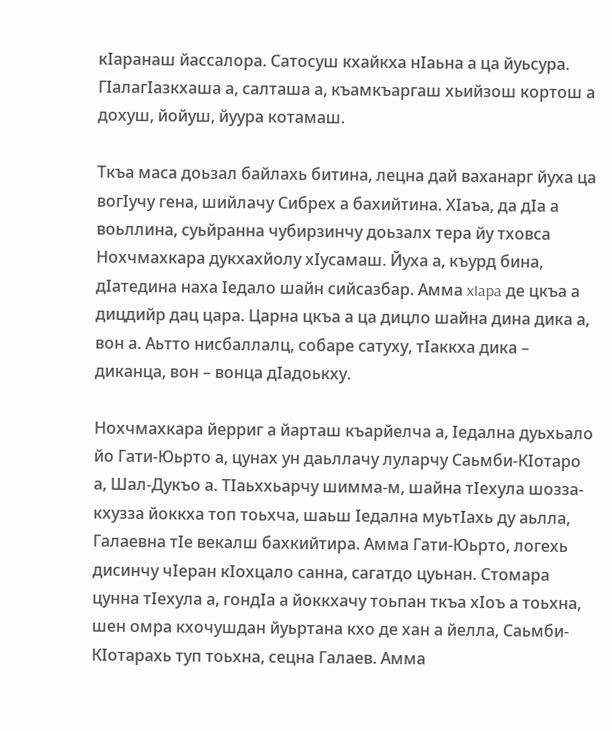кIаранаш йассалора. Сатосуш кхайкха нIаьна а ца йуьсура. ГIалагIазкхаша а, салташа а, къамкъаргаш хьийзош кортош а дохуш, йойуш, йуура котамаш.

Ткъа маса доьзал байлахь битина, лецна дай ваханарг йуха ца вогIучу гена, шийлачу Сибрех а бахийтина. ХIаъа, да дIа а воьллина, суьйранна чубирзинчу доьзалх тера йу тховса Нохчмахкара дукхахйолу хIусамаш. Йуха а, къурд бина, дIатедина наха Iедало шайн сийсазбар. Амма xIapa де цкъа а дицдийр дац цара. Царна цкъа а ца дицло шайна дина дика а, вон а. Аьтто нисбаллалц, собаре сатуху, тIаккха дика – диканца, вон – вонца дIадоькху.

Нохчмахкара йерриг а йарташ къарйелча а, Iедална дуьхьало йо Гати-Юьрто а, цунах ун даьллачу луларчу Саьмби-КIотаро а, Шал-Дукъо а. ТIаьххьарчу шимма-м, шайна тIехула шозза-кхузза йоккха топ тоьхча, шаьш Iедална муьтIахь ду аьлла, Галаевна тIе векалш бахкийтира. Амма Гати-Юьрто, логехь дисинчу чIеран кIохцало санна, сагатдо цуьнан. Стомара цунна тIехула а, гондIа а йоккхачу тоьпан ткъа хIоъ а тоьхна, шен омра кхочушдан йуьртана кхо де хан а йелла, Саьмби-КIотарахь туп тоьхна, сецна Галаев. Амма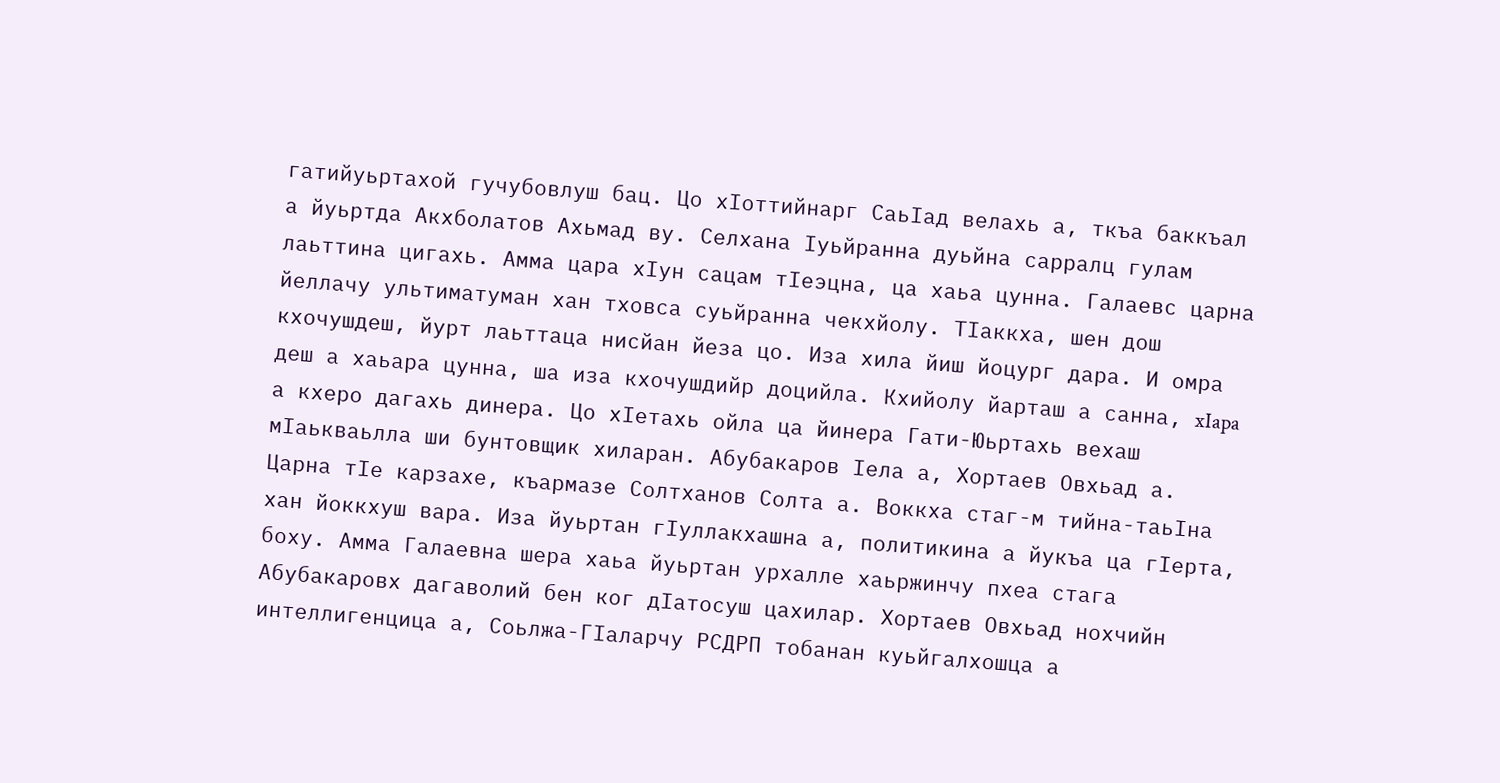гатийуьртахой гучубовлуш бац. Цо хIоттийнарг СаьIад велахь а, ткъа баккъал а йуьртда Акхболатов Ахьмад ву. Селхана Iуьйранна дуьйна сарралц гулам лаьттина цигахь. Амма цара хIyн сацам тIеэцна, ца хаьа цунна. Галаевс царна йеллачу ультиматуман хан тховса суьйранна чекхйолу. ТIаккха, шен дош кхочушдеш, йурт лаьттаца нисйан йеза цо. Иза хила йиш йоцург дара. И омра деш а хаьара цунна, ша иза кхочушдийр доцийла. Кхийолу йарташ а санна, xIapa а кхеро дагахь динера. Цо хIетахь ойла ца йинера Гати-Юьртахь вехаш мIаькваьлла ши бунтовщик хиларан. Абубакаров Iела а, Хортаев Овхьад а. Царна тIе карзахе, къармазе Солтханов Солта а. Воккха стаг-м тийна-таьIна хан йоккхуш вара. Иза йуьртан гIуллакхашна а, политикина а йукъа ца гIерта, боху. Амма Галаевна шера хаьа йуьртан урхалле хаьржинчу пхеа стага Абубакаровх дагаволий бен ког дIатосуш цахилар. Хортаев Овхьад нохчийн интеллигенцица а, Соьлжа-ГIаларчу РСДРП тобанан куьйгалхошца а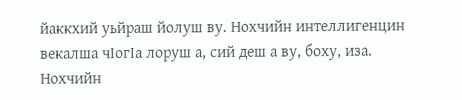йаккхий уьйраш йолуш ву. Нохчийн интеллигенцин векалша чIогIа лоруш а, сий деш а ву, боху, иза. Нохчийн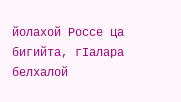йолахой Россе ца бигийта, гIалара белхалой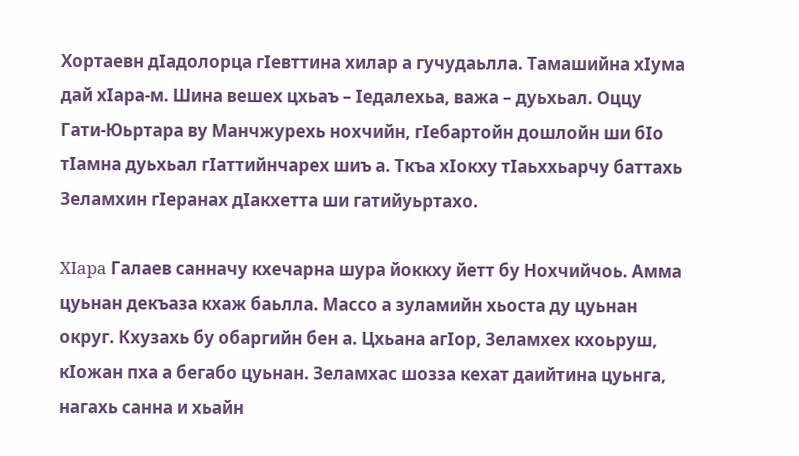Хортаевн дIадолорца гIевттина хилар а гучудаьлла. Тамашийна хIума дай хIара-м. Шина вешех цхьаъ – Iедалехьа, важа – дуьхьал. Оццу Гати-Юьртара ву Манчжурехь нохчийн, гIебартойн дошлойн ши бIо тIамна дуьхьал гIаттийнчарех шиъ а. Ткъа хIокху тIаьххьарчу баттахь Зеламхин гIеранах дIакхетта ши гатийуьртахо.

XIapa Галаев санначу кхечарна шура йоккху йетт бу Нохчийчоь. Амма цуьнан декъаза кхаж баьлла. Массо а зуламийн хьоста ду цуьнан округ. Кхузахь бу обаргийн бен а. Цхьана агIор, Зеламхех кхоьруш, кIожан пха а бегабо цуьнан. Зеламхас шозза кехат даийтина цуьнга, нагахь санна и хьайн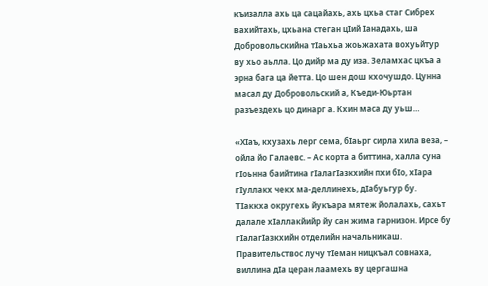къизалла ахь ца сацайахь, ахь цхьа стаг Сибрех вахийтахь, цхьана стеган цIий Iанадахь, ша Добровольскийна тIаьхьа жоьжахата вохуьйтур ву хьо аьлла. Цо дийр ма ду иза. Зеламхас цкъа а эрна бага ца йетта. Цо шен дош кхочушдо. Цунна масал ду Добровольский а, Къеди-Юьртан разъездехь цо динарг а. Кхин маса ду уьш…

«ХIаъ, кхузахь лерг сема, бIаьрг сирла хила веза, – ойла йо Галаевс. – Ас корта а биттина, халла суна гIоьнна баийтина гIалагIазкхийн пхи бIо, хIара гIуллакх чекх ма-деллинехь, дIабуьгур бу. ТIаккха округехь йукъара мятеж йолалахь, сахьт далале хIаллакйийр йу сан жима гарнизон. Ирсе бу гIалагIазкхийн отделийн начальникаш. Правительствос лучу тIеман ницкъал совнаха, виллина дIa церан лаамехь ву цергашна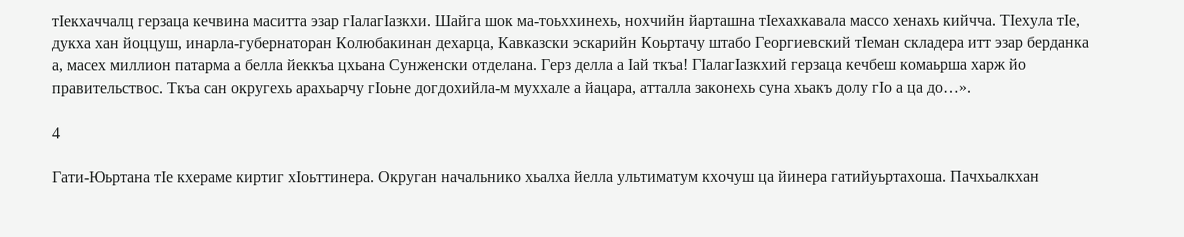тIекхаччалц герзаца кечвина маситта эзар гIалагIазкхи. Шайга шок ма-тоьххинехь, нохчийн йарташна тIехахкавала массо хенахь кийчча. ТIехула тIе, дукха хан йоццуш, инарла-губернаторан Колюбакинан дехарца, Кавказски эскарийн Коьртачу штабо Георгиевский тIеман складера итт эзар берданка а, масех миллион патарма а белла йеккъа цхьана Сунженски отделана. Герз делла а Iай ткъа! ГIалагIазкхий герзаца кечбеш комаьрша харж йо правительствос. Ткъа сан округехь арахьарчу гIоьне догдохийла-м муххале а йацара, атталла законехь суна хьакъ долу гIo а ца до…».

4

Гати-Юьртана тIе кхераме киртиг хIоьттинера. Округан начальнико хьалха йелла ультиматум кхочуш ца йинера гатийуьртахоша. Пачхьалкхан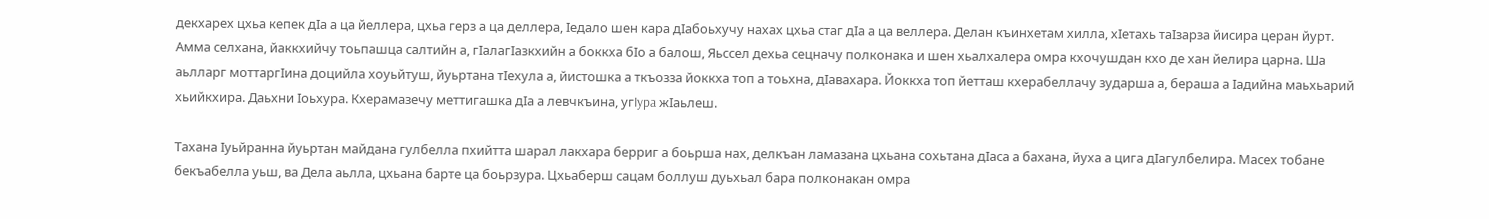декхарех цхьа кепек дIа а ца йеллера, цхьа герз а ца деллера, Iедало шен кара дIабоьхучу нахах цхьа стаг дIа а ца веллера. Делан къинхетам хилла, хIетахь таIзарза йисира церан йурт. Амма селхана, йаккхийчу тоьпашца салтийн а, гIалагIазкхийн а боккха бIо а балош, Яьссел дехьа сецначу полконака и шен хьалхалера омра кхочушдан кхо де хан йелира царна. Ша аьлларг моттаргIина доцийла хоуьйтуш, йуьртана тIехула а, йистошка а ткъозза йоккха топ а тоьхна, дIавахара. Йоккха топ йетташ кхерабеллачу зударша а, бераша а Iадийна маьхьарий хьийкхира. Даьхни Iоьхура. Кхерамазечу меттигашка дIа а левчкъина, yгIypa жIаьлеш.

Тахана Iуьйранна йуьртан майдана гулбелла пхийтта шарал лакхара берриг а боьрша нах, делкъан ламазана цхьана сохьтана дIаса а бахана, йуха а цига дIагулбелира. Масех тобане бекъабелла уьш, ва Дела аьлла, цхьана барте ца боьрзура. Цхьаберш сацам боллуш дуьхьал бара полконакан омра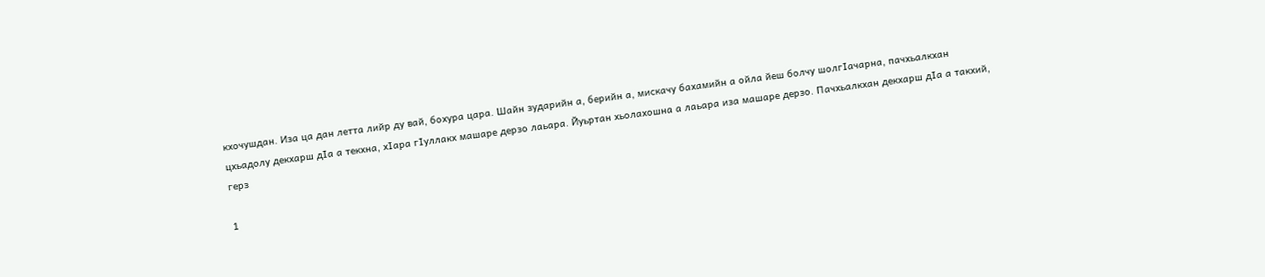кхочушдан. Иза ца дан летта лийр ду вай, бохура цара. Шайн зударийн а, берийн а, мискачу бахамийн а ойла йеш болчу шолгIачарна, пачхьалкхан цхьадолу декхарш дIа а текхна, хIара гIуллакх машаре дерзо лаьара. Йуьртан хьолахошна а лаьара иза машаре дерзо. Пачхьалкхан декхарш дIа а такхий, герз

1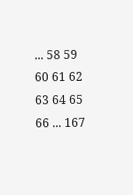... 58 59 60 61 62 63 64 65 66 ... 167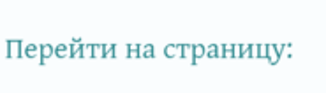Перейти на страницу: